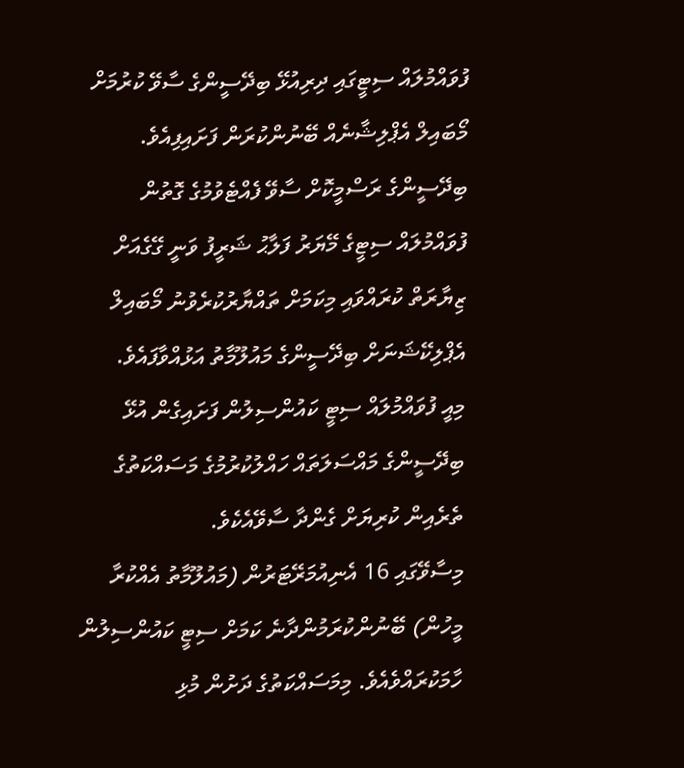ފުވައްމުލައް ސިޓީގައި ދިރިއުޅޭ ބިދޭސީންގެ ސާވޭ ކުރުމަށް މޯބައިލް އެޕްލިޝާނެއް ބޭނުންކުރަން ފަށައިފިއެވެ. ބިދޭސީންގެ ރަސްމީކޮށް ސާވޭ ފެއްޓެވުމުގެ ގޮތުން ފުވައްމުލައް ސިޓީގެ މޭޔަރު ފަލާޙު ޝަރީފު ވަނީ ގޭގެއަށް ޒިޔާރަތް ކުރައްވައި މިކަމަށް ތައްޔާރުކުރެވުނު މޯބައިލް އެޕްލިކޭޝަނަށް ބިދޭސީންގެ މައުލޫމާތު އަޅުއްވާފައެވެ.
މިއީ ފުވައްމުލައް ސިޓީ ކައުންސިލުން ފަށައިގެން އުޅޭ ބިދޭސީންގެ މައްސަލަތައް ހައްލުކުރުމުގެ މަސައްކަތުގެ ތެރެއިން ކުރިޔަށް ގެންދާ ސާވޭއެކެވެ.
މިސާވޭގައި 16 އެނިއުމަރޭޓަރުން (މައުލޫމާތު އެއްކުރާ މީހުން) ބޭނުންކުރަމުންދާނެ ކަމަށް ސިޓީ ކައުންސިލުން ހާމަކުރައްވެއެވެ. މިމަސައްކަތުގެ ދަށުން މުޅި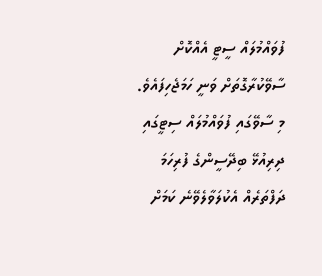ފުވައްމުލައް ސީޓީ އެއްކޮށް ސާވޭކުރާގޮތަށް ވަނީ ހަމަޖެހިފައެވެ.
މި ސާވޭގައި ފުވައްމުލައް ސިޓީގައި ދިރިއުޅޭ ބިދޭސީންގެ ފުރިހަމަ ދަފްތަރެއް އެކުލަވާލެވޭނެ ކަމަށް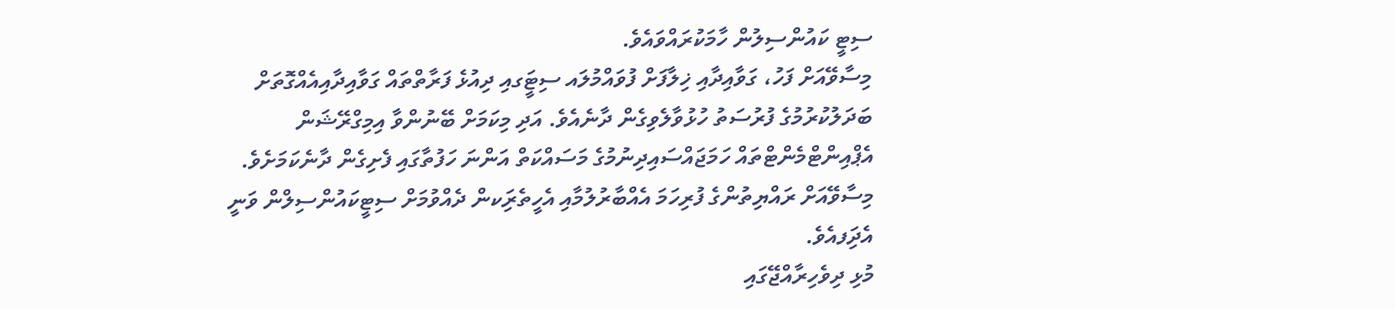ސިޓީ ކައުންސިލުން ހާމަކުރައްވައެވެ.
މިސާވޭއަށް ފަހު، ގަވާއިދާއި ޚިލާފަށް ފުވައްމުލައ ސިޓީަގއި ދިއުޅެ ފަރާތްތައް ގަވާއިދާއިއެއްގޮތަށް ބަދަލުކުރުމުގެ ފުރުސަތު ހުޅުވާލެވިގެން ދާނެއެވެ. އަދި މިކަމަށް ބޭނުންވާ އިމިގްރޭޝަން އެޕްއިންޓްމެންޓްތައް ހަމަޖައްސައިދިނުމުގެ މަސައްކަތް އަންނަ ހަފުތާގައި ފެށިގެން ދާނެކަމަށެވެ.
މިސާވޭއަށް ރައްޔިތުންގެ ފުރިހަމަ އެއްބާރުލުމާއި އެހީތެރިަކން ދެއްވުމަށް ސިޓީކައުންސިލްން ވަނީ އެދިަފއެވެ.
މުޅި ދިވެހިރާއްޖޭގައި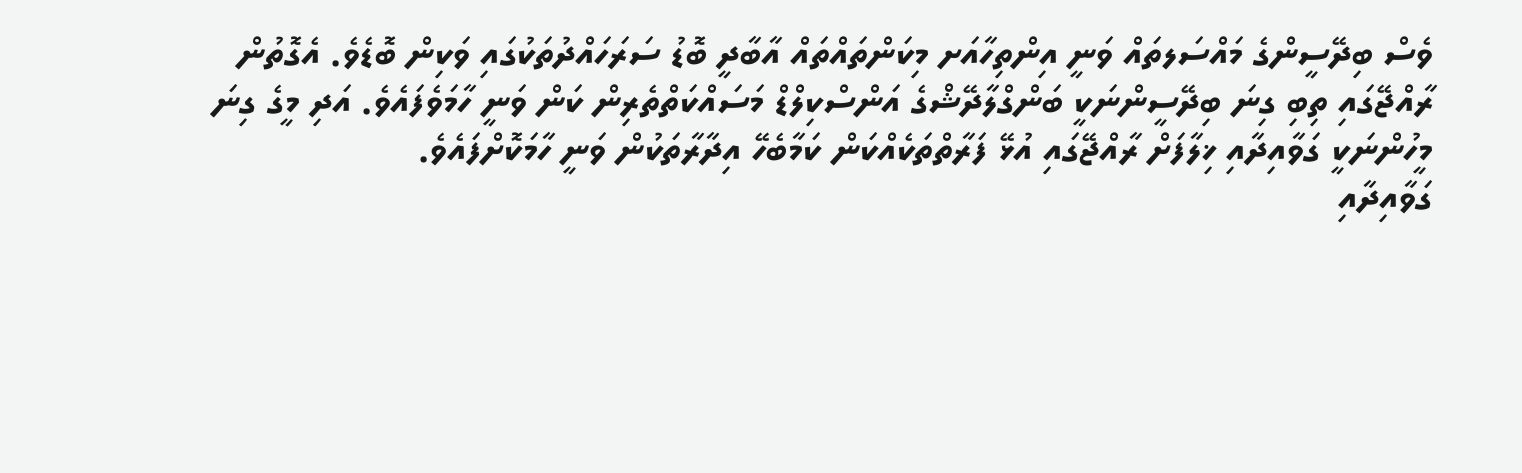ވެސް ބިދޭސީންގެ މައްސަލތައް ވަނީ އިންތިހާއަށ މިކަންތައްތައް އާބާދީ ބޮޑު ސަރަހައްދުތަކުގައި ވަކިން ބޮޑެވެ. އެގޮތުން ރާއްޖޭގައި ތިބި ގިނަ ބިދޭސީންނަކީ ބަންގްލާދޭޝްގެ އަންސްކިލްޑް މަސައްކަތްތެރިން ކަން ވަނީ ހާމަވެފައެވެ. އަދި މީގެ ގިނަ މީހުންނަކީ ގަވާއިދާއި ޚިލާފަށް ރާއްޖޭގައި އުޅޭ ފަރާތްތަކެއްކަން ކަމާބެހޭ އިދާރާތަކުން ވަނީ ހާމަކޮށްފައެވެ.
ގަވާއިދާއި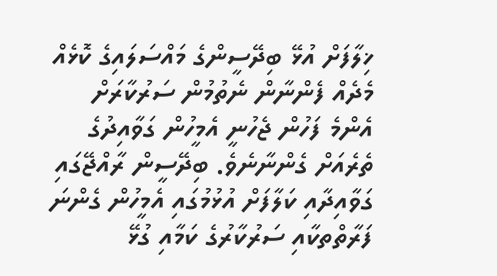ޚިލާފަށް އުޅޭ ބިދޭސީންގެ މައްސަލައިގެ ކޮޅެއް މެދެއް ފެންނާން ނެތުމުން ސަރުކާރަށް އެންމެ ފަހުން ޖެހުނީ އެމީހުން ގަވާއިދުގެ ތެރެއަށް ގެންނާނެވެ. ބިދޭސީން ރާއްޖޭގައި ގަވާއިދާއި ކަލާފަށް އުޅުމުގައި އެމީހުން ގެންނަ ފަރާތްތކާއި ސަރުކާރުގެ ކަމާއި ގުޅޭ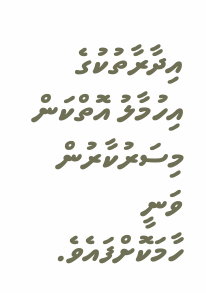އިދާރާތުކުގެ އިހުމާލު އޮތްކަން މިސަރުކާރުން ވަނީ ހާމަކޮށްފައެވެ.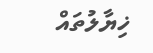ޚިޔާލުތައް